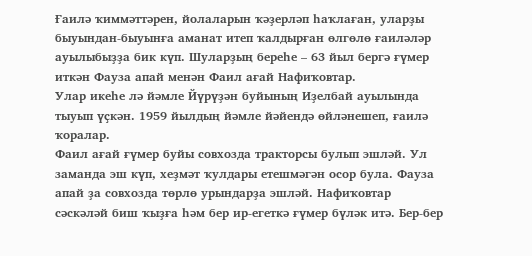Ғаилә ҡиммәттәрен, йолаларын ҡәҙерләп һаҡлаған, уларҙы быуындан-быуынға аманат итеп ҡалдырған өлгөлө ғаиләләр ауылыбыҙҙа бик күп. Шуларҙың береһе – 63 йыл бергә ғүмер иткән Фауза апай менән Фаил ағай Нафиҡовтар.
Улар икеһе лә йәмле Йүрүҙән буйының Иҙелбай ауылында тыуып үҫкән. 1959 йылдың йәмле йәйендә өйләнешеп, ғаилә ҡоралар.
Фаил ағай ғүмер буйы совхозда тракторсы булып эшләй. Ул заманда эш күп, хеҙмәт ҡулдары етешмәгән осор була. Фауза апай ҙа совхозда төрлө урындарҙа эшләй. Нафиҡовтар сәскәләй биш ҡыҙға һәм бер ир-егеткә ғүмер бүләк итә. Бер-бер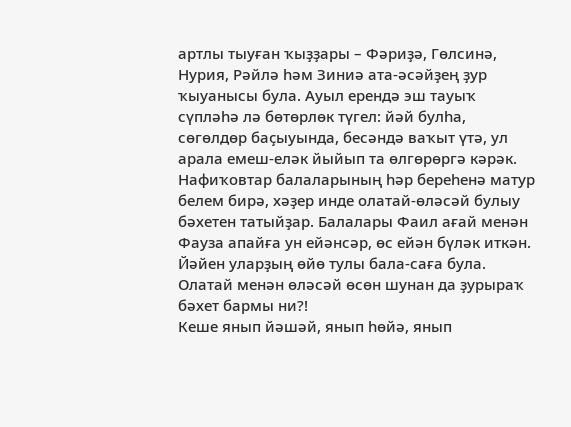артлы тыуған ҡыҙҙары – Фәриҙә, Гөлсинә, Нурия, Рәйлә һәм Зиниә ата-әсәйҙең ҙур ҡыуанысы була. Ауыл ерендә эш тауыҡ сүпләһә лә бөтөрлөк түгел: йәй булһа, сөгөлдөр баҫыуында, бесәндә ваҡыт үтә, ул арала емеш-еләк йыйып та өлгөрөргә кәрәк.
Нафиҡовтар балаларының һәр береһенә матур белем бирә, хәҙер инде олатай-өләсәй булыу бәхетен татыйҙар. Балалары Фаил ағай менән Фауза апайға ун ейәнсәр, өс ейән бүләк иткән. Йәйен уларҙың өйө тулы бала-саға була. Олатай менән өләсәй өсөн шунан да ҙурыраҡ бәхет бармы ни?!
Кеше янып йәшәй, янып һөйә, янып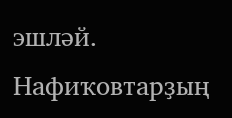эшләй. Нафиҡовтарҙың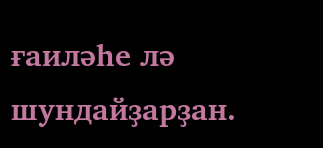ғаиләһе лә шундайҙарҙан.